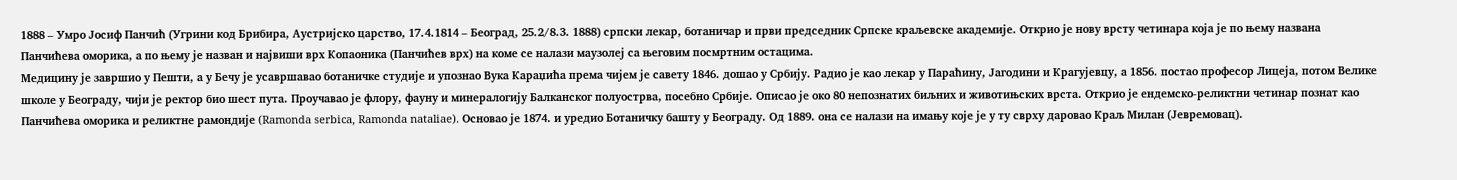1888 – Умро Јосиф Панчић (Угрини код Брибира, Аустријско царство, 17.4.1814 – Београд, 25.2/8.3. 1888) српски лекар, ботаничар и први председник Српске краљевске академије. Открио је нову врсту четинара која је по њему названа Панчићева оморика, а по њему је назван и највиши врх Копаоника (Панчићев врх) на коме се налази маузолеј са његовим посмртним остацима.
Медицину је завршио у Пешти, а у Бечу је усавршавао ботаничке студије и упознао Вука Караџића према чијем је савету 1846. дошао у Србију. Радио је као лекар у Параћину, Јагодини и Крагујевцу, а 1856. постао професор Лицеја, потом Велике школе у Београду, чији је ректор био шест пута. Проучавао је флору, фауну и минералогију Балканског полуострва, посебно Србије. Описао је око 80 непознатих биљних и животињских врста. Открио је ендемско-реликтни четинар познат као Панчићева оморика и реликтне рамондије (Ramonda serbica, Ramonda nataliae). Основао је 1874. и уредио Ботаничку башту у Београду. Од 1889. она се налази на имању које је у ту сврху даровао Краљ Милан (Јевремовац).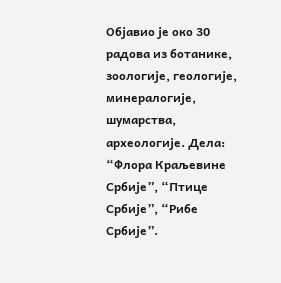Објавио је око 30 радова из ботанике, зоологије, геологије, минералогије, шумарства, археологије. Дела: “Флора Краљевине Србије”, “Птице Србије”, “Рибе Србије”.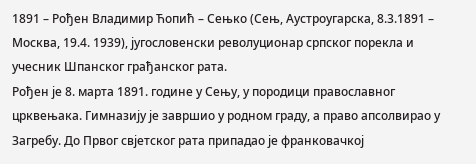1891 – Рођен Владимир Ћопић – Сењко (Сењ, Аустроугарска, 8.3.1891 – Москва, 19.4. 1939), југословенски револуционар српског порекла и учесник Шпанског грађанског рата.
Рођен је 8. марта 1891. године у Сењу, у породици православног црквењака. Гимназију је завршио у родном граду, а право апсолвирао у Загребу. До Првог свјетског рата припадао је франковачкој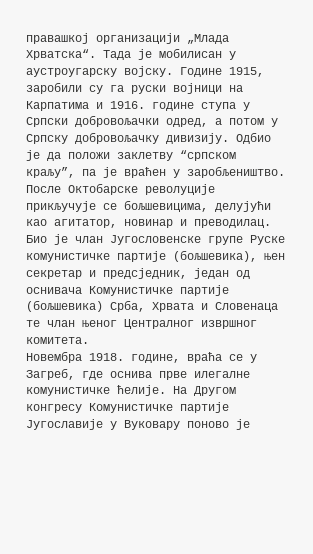правашкој организацији „Млада Хрватска“. Тада је мобилисан у аустроугарску војску. Године 1915, заробили су га руски војници на Карпатима и 1916. године ступа у Српски добровољачки одред, а потом у Српску добровољачку дивизију. Одбио је да положи заклетву “српском краљу”, па је враћен у заробљеништво.
После Октобарске револуције прикључује се бољшевицима, делујући као агитатор, новинар и преводилац. Био је члан Југословенске групе Руске комунистичке партије (бољшевика), њен секретар и предсједник, један од оснивача Комунистичке партије (бољшевика) Срба, Хрвата и Словенаца те члан њеног Централног извршног комитета.
Новембра 1918. године, враћа се у Загреб, где оснива прве илегалне комунистичке ћелије. На Другом конгресу Комунистичке партије Југославије у Вуковару поново је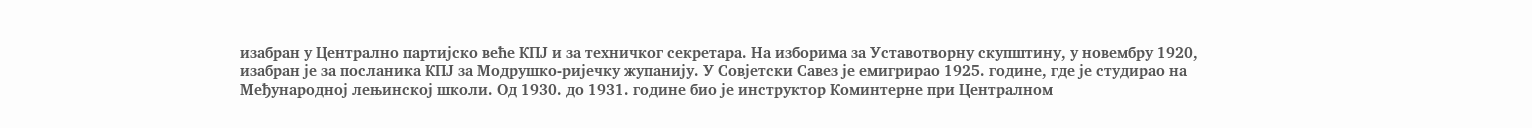изабран у Централно партијско веће КПЈ и за техничког секретара. На изборима за Уставотворну скупштину, у новембру 1920, изабран је за посланика КПЈ за Модрушко-ријечку жупанију. У Совјетски Савез је емигрирао 1925. године, где је студирао на Међународној лењинској школи. Од 1930. до 1931. године био је инструктор Коминтерне при Централном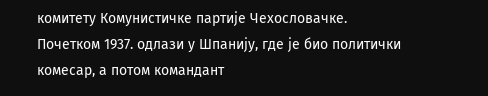комитету Комунистичке партије Чехословачке.
Почетком 1937. одлази у Шпанију, где је био политички комесар, а потом командант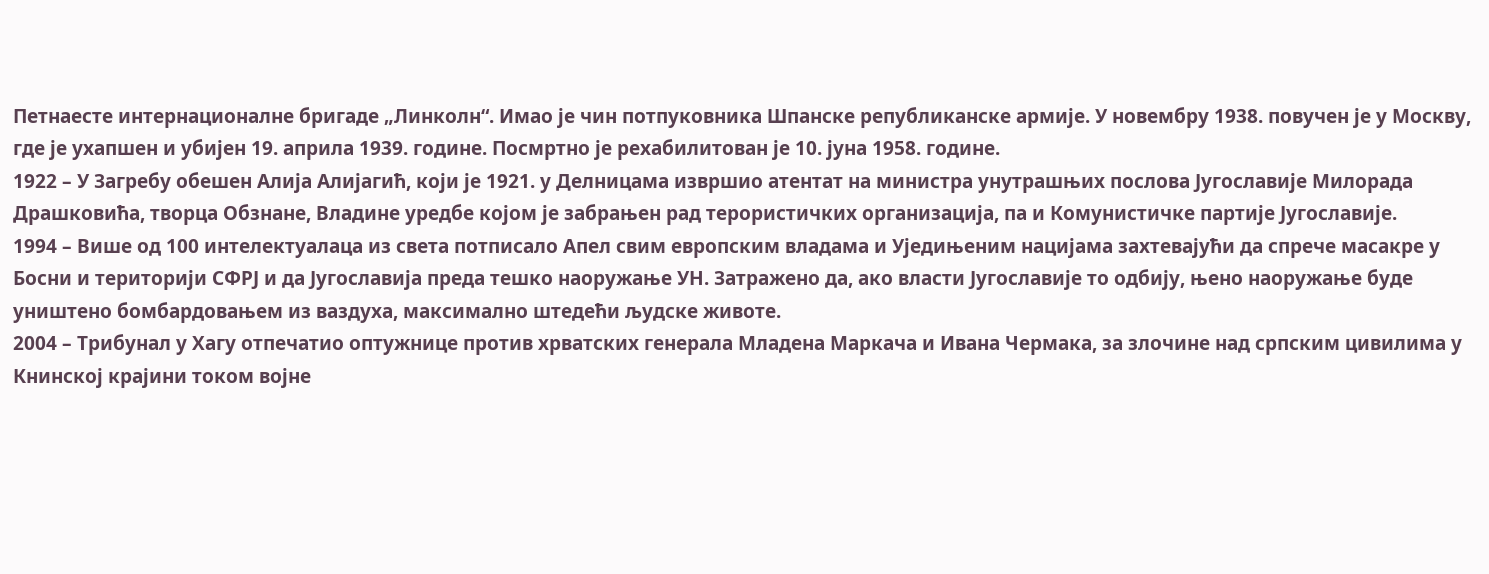Петнаесте интернационалне бригаде „Линколн“. Имао је чин потпуковника Шпанске републиканске армије. У новембру 1938. повучен је у Москву, где је ухапшен и убијен 19. априла 1939. године. Посмртно је рехабилитован је 10. јуна 1958. године.
1922 – У Загребу обешен Алија Алијагић, који је 1921. у Делницама извршио атентат на министра унутрашњих послова Југославије Милорада Драшковића, творца Обзнане, Владине уредбе којом је забрањен рад терористичких организација, па и Комунистичке партије Југославије.
1994 – Више од 100 интелектуалаца из света потписало Апел свим европским владама и Уједињеним нацијама захтевајући да спрече масакре у Босни и територији СФРЈ и да Југославија преда тешко наоружање УН. Затражено да, ако власти Југославије то одбију, њено наоружање буде уништено бомбардовањем из ваздуха, максимално штедећи људске животе.
2004 – Трибунал у Хагу отпечатио оптужнице против хрватских генерала Младена Маркача и Ивана Чермака, за злочине над српским цивилима у Книнској крајини током војне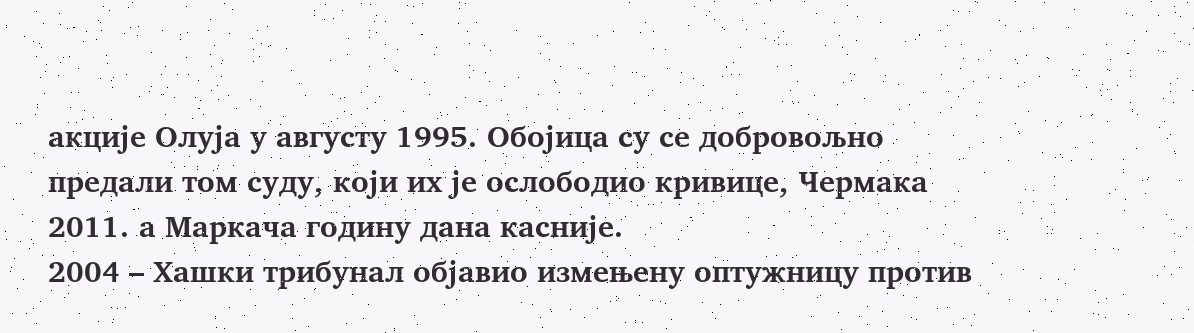акције Олуја у августу 1995. Oбојица су се добровољно предали том суду, који их је ослободио кривице, Чермака 2011. а Маркача годину дана касније.
2004 – Хашки трибунал објавио измењену оптужницу против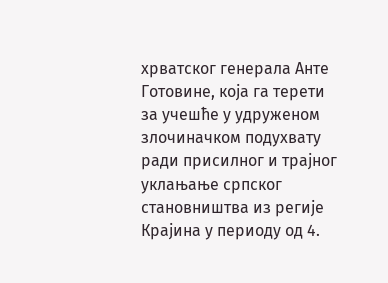хрватског генерала Анте Готовине, која га терети за учешће у удруженом злочиначком подухвату ради присилног и трајног уклањање српског становништва из регије Крајина у периоду од 4.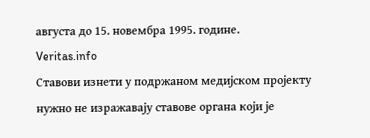августа до 15. новембра 1995. године.
Veritas.info
Ставови изнети у подржаном медијском пројекту нужно не изражавају ставове органа који је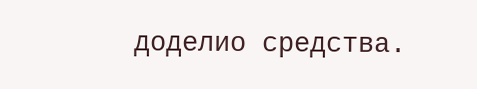доделио средства.